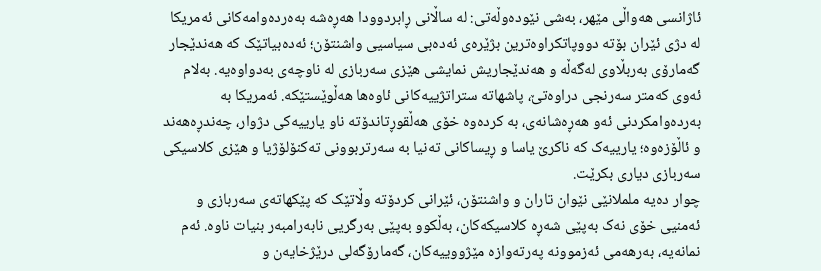ئاژانسی هەواڵی مێهر، بەشی نێودەوڵەتی: لە ساڵانی ڕابردوودا هەڕەشە بەەردەوامەکانی ئەمریکا لە دژی ئێران بۆتە دووپاتکراوەترین بژێرەی ئەدەبی سیاسیی واشنتۆن؛ ئەدەبیاتێک کە هەندێجار گەمارۆی بەربڵاوی لەگەڵە و هەندێجاریش نمایشی هێزی سەربازی لە ناوچەی بەدواوەیە. بەلام ئەوی کەمتر سەرنجی دراوەتێ، پاشهاتە ستراتژییەکانی ئاوەها هەڵوێستێکە. ئەمریکا بە بەردەوامکردنی ئەو هەڕەشانەی، بە کردەوە خۆی هەڵقوڕتاندۆتە ناو یارییەکی دژوار، چەندڕەهەند و ئاڵۆزەوە؛ یارییەک کە ناکرێ یاسا و ڕیساکانی تەنیا بە سەرتربوونی تەکنۆلۆژیا و هێزی کلاسیکی سەربازی دیاری بکرێت.
چوار دەیە ململانێی نێوان تاران و واشنتۆن، ئێرانی کردۆتە وڵاتێک کە پێکهاتەی سەربازی و ئەمنیی خۆی نەک بەپێی شەڕە کلاسیکەکان، بەڵکوو بەپێی بەرگریی نابەرامبەر بنیات ناوە. ئەم نمانەیە، بەرهەمی ئەزموونە پەرتەوازە مێژووییەکان، گەمارۆگەلی درێژخایەن و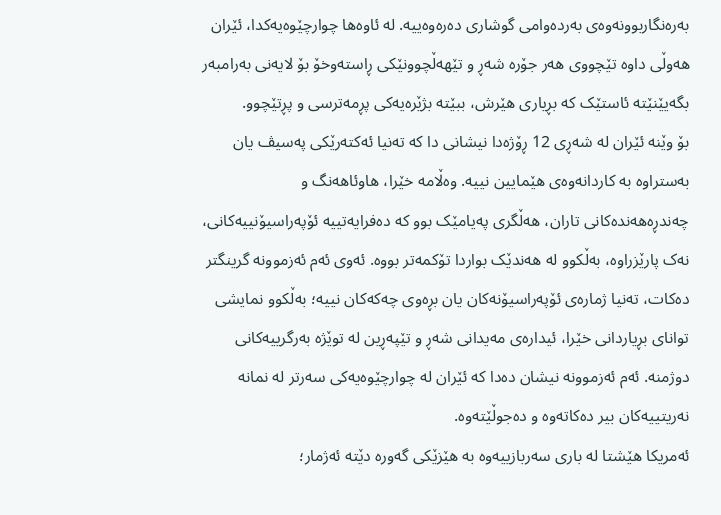بەرەنگاربوونەوەی بەردەوامی گوشاری دەرەوەییە. لە ئاوەها چوارچێوەیەکدا، ئێران هەوڵی داوە تێچووی هەر جۆرە شەڕ و تێهەڵچوونێکی ڕاستەوخۆ بۆ لایەنی بەرامبەر بگەیێنێتە ئاستێک کە بڕیاری هێرش، ببێتە بژێرەیەکی پڕمەترسی و پڕتێچوو.
بۆ وێنە ئێران لە شەڕی 12 ڕۆژەدا نیشانی دا کە تەنیا ئەکتەرێکی پەسیڤ یان بەستراوە بە کاردانەوەی هێمایین نییە. وەڵامە خێرا، هاوئاهەنگ و چەندڕەهەندەکانی تاران، هەڵگری پەیامێک بوو کە دەفرایەتییە ئۆپەراسیۆنییەکانی، نەک پارێزراوە، بەڵکوو لە هەندێک بواردا تۆکمەتر بووە. ئەوی ئەم ئەزموونە گرینگتر دەکات، تەنیا ژمارەی ئۆپەراسیۆنەکان یان بڕەوی چەکەکان نییە؛ بەڵکوو نمایشی توانای بڕیاردانی خێرا، ئیدارەی مەیدانی شەڕ و تێپەڕین لە توێژە بەرگرییەکانی دوژمنە. ئەم ئەزموونە نیشان دەدا کە ئێران لە چوارچێوەیەکی سەرتر لە نمانە نەریتییەکان بیر دەکاتەوە و دەجوڵێتەوە.
ئەمریکا هێشتا لە باری سەربازییەوە بە هێزێکی گەورە دێتە ئەژمار؛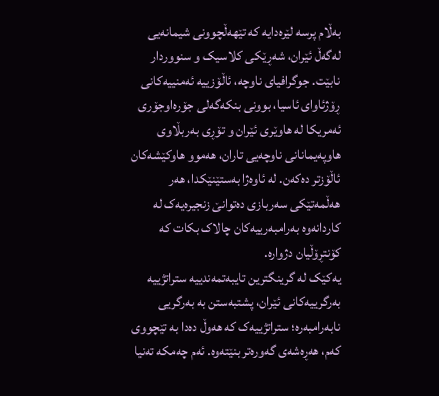بەڵام پرسە لێرەدایە کە تێهەڵچوونی شیمانەیی لەگەڵ ئێران، شەڕێکی کلاسیک و سنووردار نابێت. جوگرافیای ناوچە، ئاڵۆزییە ئەمنییەکانی ڕۆژئاوای ئاسیا، بوونی بنکەگەلی جۆرەاوجۆری ئەمریکا لە هاوێری ئێران و تۆڕی بەربڵاوی هاوپەیمانانی ناوچەیی تاران، هەموو هاوکێشەکان ئاڵۆزتر دەکەن. لە ئاوەژا بەستێنێکدا، هەر هەڵمەتێکی سەربازی دەتوانێ زنجیرەیەک لە کاردانەوە بەرامبەرییەکان چالاک بکات کە کۆنتڕۆڵیان دژوارە.
یەکێک لە گرینگترین تایبەتمەندییە ستراتژییە بەرگرییەکانی ئێران، پشتبەستن بە بەرگریی نابەرامبەرە؛ ستراتژییەک کە هەوڵ دەدا بە تێچووی کەم، هەڕەشەی گەورەتر بنێتەوە. ئەم چەمکە تەنیا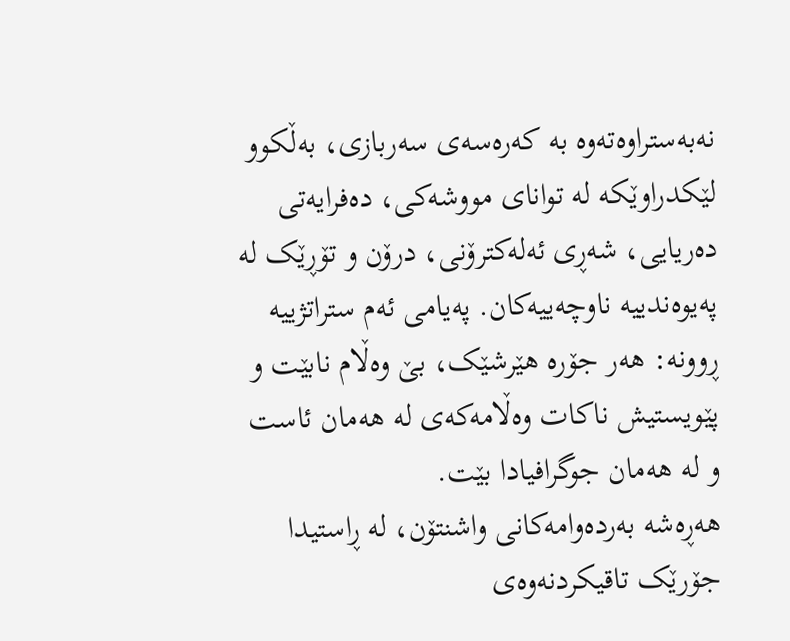نەبەستراوەتەوە بە کەرەسەی سەربازی، بەڵکوو لێکدراوێکە لە توانای مووشەکی، دەفرایەتی دەریایی، شەڕی ئەلەکترۆنی، درۆن و تۆڕێک لە پەیوەندییە ناوچەییەکان. پەیامی ئەم ستراتژییە ڕوونە: هەر جۆرە هێرشێک، بێ وەڵام نابێت و پێویستیش ناکات وەڵامەکەی لە هەمان ئاست و لە هەمان جوگرافیادا بێت.
هەڕەشە بەردەوامەکانی واشنتۆن، لە ڕاستیدا جۆرێک تاقیکردنەوەی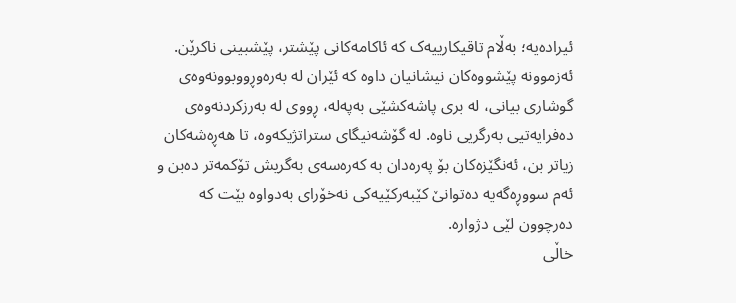ئیرادەیە؛ بەڵام تاقیکارییەک کە ئاکامەکانی پێشتر، پێشبینی ناکرێن. ئەزموونە پێشووەکان نیشانیان داوە کە ئێران لە بەرەوڕووبوونەوەی گوشاری بیانی، لە بری پاشەکشێی بەپەلە، ڕووی لە بەرزکردنەوەی دەفرایەتیی بەرگریی ناوە. لە گۆشەنیگای ستراتژیکەوە، تا هەڕەشەکان زیاتر بن، ئەنگێزەکان بۆ پەرەدان بە کەرەسەی بەگریش تۆکمەتر دەبن و ئەم سووڕەگەیە دەتوانێ کێبەرکێیەکی نەخۆرای بەدواوە بێت کە دەرچوون لێی دژوارە.
خاڵی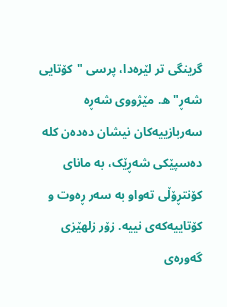گرینگی تر لێرەدا، پرسی "کۆتایی شەڕ"ه. مێژووی شەڕە سەربازییەکان نیشان دەدەن کلە دەسپێکی شەڕێک، بە مانای کۆنتڕۆڵی تەواو بە سەر ڕەوت و کۆتاییەکەی نییە. زۆر زلهێزی گەورەی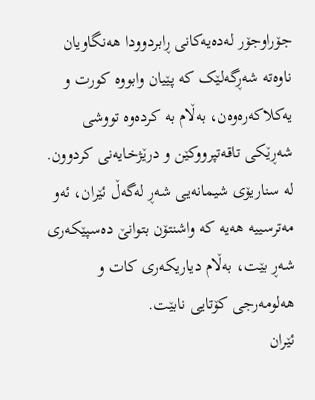جۆراوجۆر لەدەیەکانی ڕابردوودا هەنگاویان ناوەتە شەڕگەلێک کە پێیان وابووە کورت و یەکلاکەرەوەن، بەڵام بە کردەوە تووشی شەڕێکی تاقەتپرووکێن و درێژخایەنی کردوون. لە سناریۆی شیمانەیی شەڕ لەگەڵ ئێران، ئەو مەترسییە هەیە کە واشنتۆن بتوانێ دەسپێکەری شەڕ بێت، بەڵام دیاریکەری کات و هەلومەرجی کۆتایی نابێت.
ئێران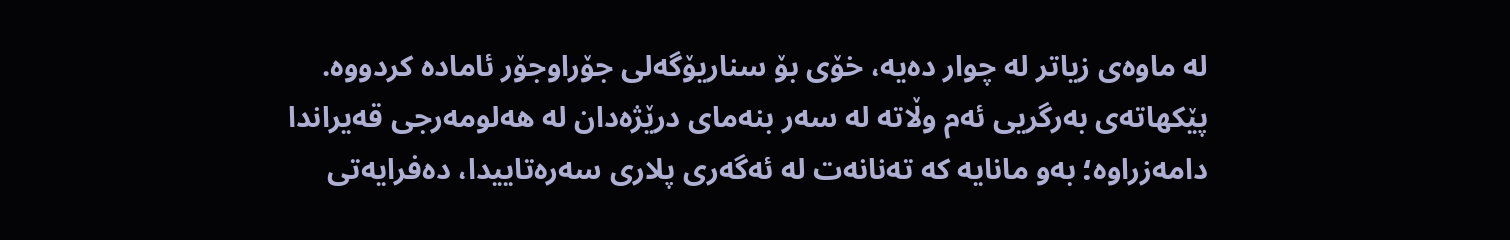لە ماوەی زیاتر لە چوار دەیە، خۆی بۆ سناریۆگەلی جۆراوجۆر ئامادە کردووە. پێکهاتەی بەرگریی ئەم وڵاتە لە سەر بنەمای درێژەدان لە هەلومەرجی قەیراندا دامەزراوە؛ بەو مانایە کە تەنانەت لە ئەگەری پلاری سەرەتاییدا، دەفرایەتی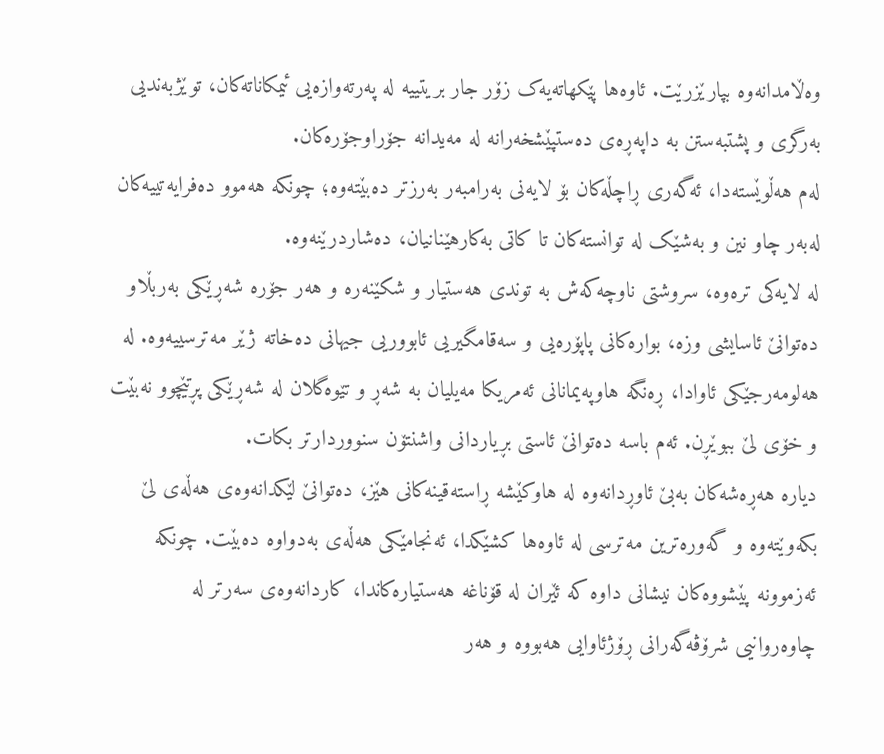وەڵامدانەوە بپارێزرێت. ئاوەها پێکهاتەیەک زۆر جار بریتییە لە پەرتەوازەیی ئیمکاناتەکان، توێژبەندیی بەرگری و پشتبەستن بە داپەڕەی دەستپێشخەرانە لە مەیدانە جۆراوجۆرەکان.
لەم هەڵوێستەدا، ئەگەری ڕاچڵەکان بۆ لایەنی بەرامبەر بەرزتر دەبێتەوە؛ چونکە هەموو دەفرایەتییەکان لەبەر چاو نین و بەشێک لە توانستەکان تا کاتی بەکارهێنانیان، دەشاردرێنەوە.
لە لایەکی ترەوە، سروشتی ناوچەکەش بە توندی هەستیار و شکێنەرە و هەر جۆرە شەڕێکی بەربڵاو دەتوانێ ئاسایشی وزە، بوارەکانی پاپۆرەیی و سەقامگیریی ئابووریی جیهانی دەخاتە ژێر مەترسییەوە. لە هەلومەرجێکی ئاوادا، ڕەنگە هاوپەیمانانی ئەمریکا مەیلیان بە شەڕ و تێوەگلان لە شەڕێکی پڕتێچوو نەبێت و خۆی لێ ببوێڕن. ئەم باسە دەتوانێ ئاستی بڕیاردانی واشنتۆن سنووردارتر بکات.
دیارە هەڕەشەکان بەبێ ئاوڕدانەوە لە هاوکێشە ڕاستەقینەکانی هێز، دەتوانێ لێکدانەوەی هەڵەی لێ بکەوێتەوە و گەورەترین مەترسی لە ئاوەها کشێکدا، ئەنجامێکی هەڵەی بەدواوە دەبێت. چونکە ئەزموونە پێشووەکان نیشانی داوە کە ئێران لە قۆناغە هەستیارەکاندا، کاردانەوەی سەرتر لە چاوەروانیی شرۆڤەگەرانی ڕۆژئاوایی هەبووە و هەر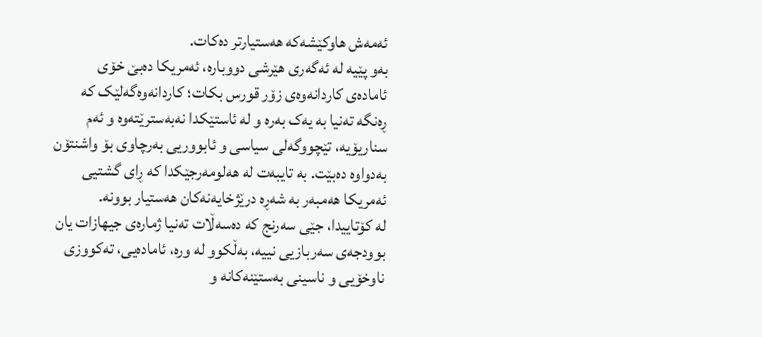ئەمەش هاوکێشەکە هەستیارتر دەکات.
بەو پێیە لە ئەگەری هێرشی دووبارە، ئەمریکا دەبێ خۆی ئامادەی کاردانەوەی زۆر قورس بکات؛ کاردانەوەگەلێک کە ڕەنگە تەنیا بە یەک بەرە و لە ئاستێکدا نەبەسترێتەوە و ئەم سناریۆیە، تێچووگەلی سیاسی و ئابووریی بەرچاوی بۆ واشنتۆن بەدواوە دەبێت. بە تایبەت لە هەلومەرجێکدا کە ڕای گشتیی ئەمریکا هەمبەر بە شەڕە درێژخایەنەکان هەستیار بوونە.
لە کۆتاییدا، جێی سەرنج کە دەسەڵات تەنیا ژمارەی جیهازات یان بوودجەی سەربازیی نییە، بەڵکوو لە ورە، ئامادەیی، تەکووزی ناوخۆیی و ناسینی بەستێنەکانە و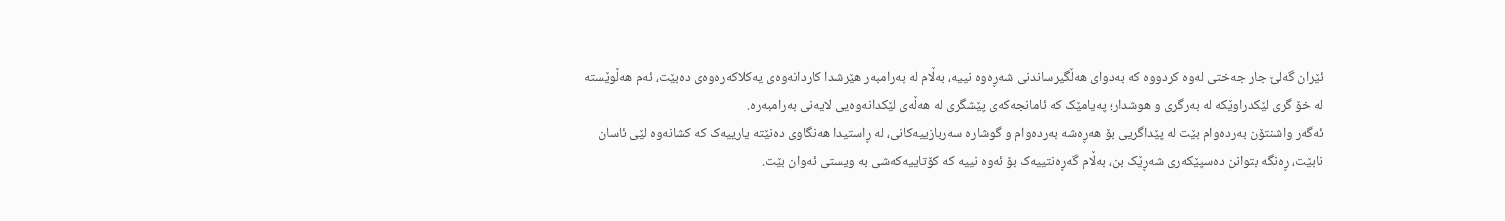ئێران گەلێ جار جەختی لەوە کردووە کە بەدوای هەڵگیرساندنی شەڕەوە نییە، بەڵام لە بەرامبەر هێرشدا کاردانەوەی یەکلاکەرەوەی دەبێت، ئەم هەڵوێستە لە خۆ گری لێکدراوێکە لە بەرگری و هوشدار؛ پەیامێک کە ئامانجەکەی پێشگری لە هەڵەی لێکدانەوەیی لایەنی بەرامبەرە.
ئەگەر واشنتۆن بەردەوام بێت لە پێداگریی بۆ هەڕەشە بەردەوام و گوشارە سەربازییەکانی، لە ڕاستیدا هەنگاوی دەنێتە یارییەک کە کشانەوە لێی ئاسان نابێت، ڕەنگە بتوانن دەسپێکەری شەڕێک بن، بەڵام گەڕەنتییەک بۆ ئەوە نییە کە کۆتاییەکەشی بە ویستی ئەوان بێت.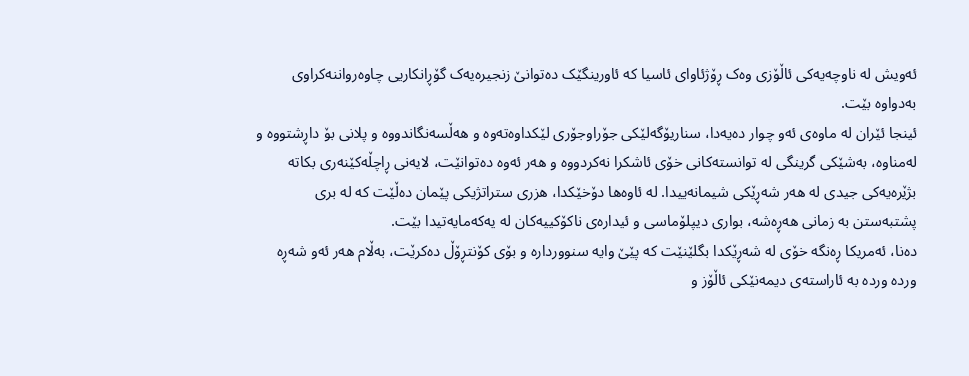ئەویش لە ناوچەیەکی ئاڵۆزی وەک ڕۆژئاوای ئاسیا کە ئاورینگێک دەتوانێ زنجیرەیەک گۆڕانکاریی چاوەرواننەکراوی بەدواوە بێت.
ئینجا ئێران لە ماوەی ئەو چوار دەیەدا، سناریۆگەلێکی جۆراوجۆری لێکداوەتەوە و هەڵسەنگاندووە و پلانی بۆ داڕشتووە و لەمناوە، بەشێکی گرینگی لە توانستەکانی خۆی ئاشکرا نەکردووە و هەر ئەوە دەتوانێت، لایەنی ڕاچڵەکێنەری بکاتە بژێرەیەکی جیدی لە هەر شەڕێکی شیمانەییدا. لە ئاوەها دۆخێکدا، هزری ستراتژیکی پێمان دەڵێت کە لە بری پشتبەستن بە زمانی هەڕەشە، بواری دیپلۆماسی و ئیدارەی ناکۆکییەکان لە یەکەمایەتیدا بێت.
دەنا، ئەمریکا ڕەنگە خۆی لە شەڕێکدا بگلێنێت کە پێێ وایە سنووردارە و بۆی کۆنتڕۆڵ دەکرێت، بەڵام هەر ئەو شەڕە وردە وردە بە ئاراستەی دیمەنێکی ئاڵۆز و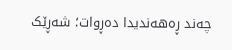چەند ڕەهەندیدا دەڕوات؛ شەڕێک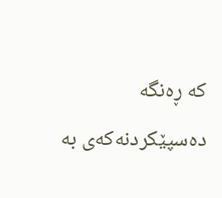کە ڕەنگە دەسپێکردنەکەی بە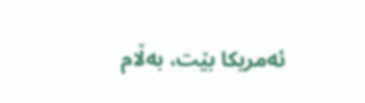ئەمریکا بێت، بەڵام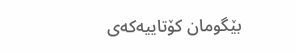بێگومان کۆتاییەکەی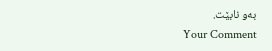بەو نابێت.
Your Comment